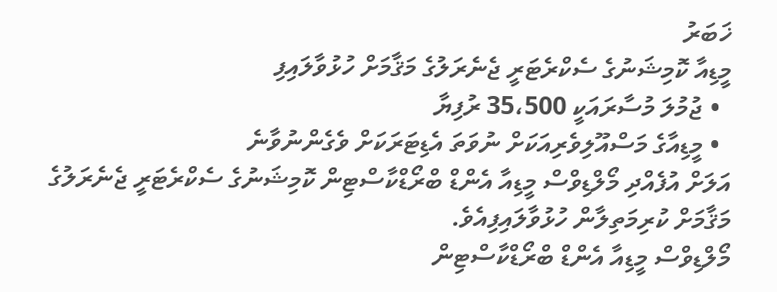ޚަބަރު
މީޑިއާ ކޮމިޝަނުގެ ސެކްރެޓަރީ ޖެނެރަލުގެ މަޤާމަށް ހުޅުވާލައިފި
  • ޖުމުލަ މުސާރައަކީ 35،500 ރުފިޔާ
  • މީޑިއާގެ މަސްއޫލިވެރިއަކަށް ނުވަތަ އެޑިޓަރަކަށް ވެގެންނުވާނެ
އަލަށް އުފެއްދި މޯލްޑިވްސް މީޑިއާ އެންޑް ބްރޯޑްކާސްޓިން ކޮމިޝަނުގެ ސެކްރެޓަރީ ޖެނެރަލުގެ މަޤާމަށް ކުރިމަތިލާން ހުޅުވާލައިފިއެވެ.
މޯލްޑިވްސް މީޑިއާ އެންޑް ބްރޯޑްކާސްޓިން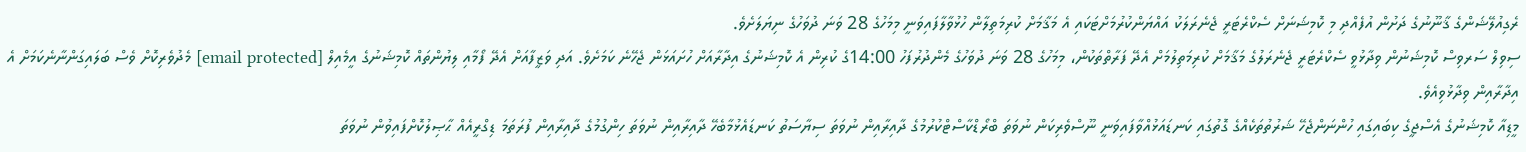ރެގިއުލޭޝަންގެ ޤާނޫނުގެ ދަށުން އުފެއްދި މި ކޮމިޝަނަށް ސެކްރެޓަރީ ޖެނެރަލަކު އައްޔަންކުރުމަށްޓަކައި އެ މަޤާމަށް ކުރިމަތިލާން ހުޅުވާލާފައިވަނީ މިމަހުގެ 28 ވަނަ ދުވަހުގެ ނިޔަލަށެވެ.
ސިވިލް ސަރވިސް ކޮމިޝަނުން ވިދާޅުވީ ސެކްރެޓަރީ ޖެނެރަލުގެ މަޤާމަށް ކުރިމަތިލުމަށް އެދޭ ފަރާތްތަކުން، މިމަހުގެ 28 ވަނަ ދުވަހުގެ މެންދުރުފަހު 14:00ގެ ކުރިން އެ ކޮމިޝަނުގެ އިދާރާއަށް ހުށައަޅަން ޖެހޭނެ ކަމަށެވެ. އަދި ވަޒީފާއަށް އެދޭ ފޯމާއި ލިޔުންތައް ކޮމިޝަނުގެ އީމެއިލް [email protected] މެދުވެރިކޮށް ވެސް ބަލައިގަންނާނެކަމަށް އެ އިދާރާއިން ވިދާޅުވިއެވެ.
މީޑިއާ ކޮމިޝަނުގެ އެސްޖީގެ ކިބައިގައި ހުންނަންޖެހޭ ޝަރުތުތަކެއްގެ ގޮތުގައި ކަނޑައަޅުއްވާފައިވަނީ ނޫސްވެރިކަން ނުވަތަ ބްރޯޑްކާސްޓްކުރުމުގެ ދާއިރާއިން ނުވަތަ ސިޔާސަތު ކަނޑައެޅުމާބެހޭ ދާއިރާއިން ނުވަތަ ހިންގުމުގެ ދާއިރާއިން ފުރަތަމަ ޑިގްރީއެއް ޙާޞިލުކޮށްފައިވުން ނުވަތަ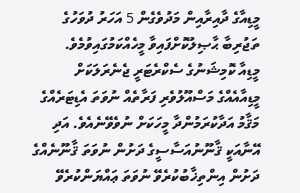މީޑިއާގެ ދާއިރާއިން މަދުވެގެން 5 އަހަރު ދުވަހުގެ ތަޖުރިބާ ޙާޞިލުކޮށްފައިވާ މީހެއްކަމުގައިވުމެވެ.
މީޑިއާ ކޮމިޝަނުގެ ސެކްރެޓަރީ ޖެނެރަލަކަށް މީޑިއާއެއްގެ މަސްއޫލުވެރި ފަރާތެއް ނުވަތަ އެޑިޓަރެއްގެ މަޤާމު އަދާކުރަމުންދާ މީހަކަށް ނުވެވޭނެއެވެ. އަދި އޭނާއަކީ ޤާނޫނުއަސާސީގެ ދަށުން ނުވަތަ ޤާނޫނެއްގެ ދަށުން އިންތިޚާބުކުރެވޭ ނުވަތަ ޢައްޔަންކުރެވޭ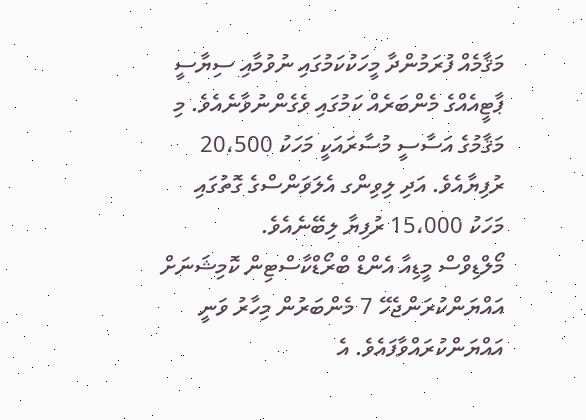މަޤާމެއް ފުރަމުންދާ މީހަކުކަމުގައި ނުވުމާއި ސިޔާސީ ޕާޓީއެއްގެ މެންބަރެއް ކަމުގައި ވެގެންނުވާނެއެވެ. މި މަޤާމުގެ އަސާސީ މުސާރައަކީ މަހަކު 20،500 ރުފިޔާއެވެ. އަދި ލިވިންގ އެލަވަންސްގެ ގޮތުގައި މަހަކު 15،000 ރުފިޔާ ލިބޭނެއެވެ.
މޯލްޑިވްސް މީޑިއާ އެންޑް ބްރޯޑްކާސްޓިން ކޮމިޝަނަށް އައްޔަންކުރަންޖެހޭ 7 މެންބަރުން މިހާރު ވަނީ އައްޔަންކުރައްވާފައެވެ. އެ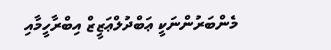މެންބަރުންނަކީ ޢަބްދުލްޢަޒީޒް އިބްރާހީމާއި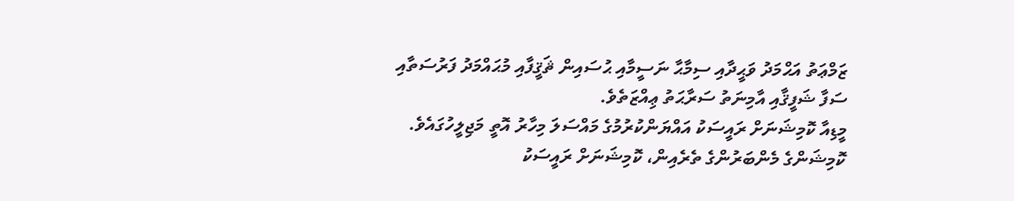ޒަމްޢަތު އަޙްމަދު ވަޙީދާއި ސިމާޙާ ނަސީމާއި ޙުސައިން ޘަޤީފާއި މުޙައްމަދު ފަރުސަތާއި ސަފާ ޝަފީޤާއި އާމިނަތު ސަރާޙަތު ޢިއްޒަތެވެ.
މީޑިއާ ކޮމިޝަނަށް ރައީސަކު އައްޔަންކުރުމުގެ މައްސަލަ މިހާރު އޮތީ މަޖިލީހުގައެވެ. ކޮމިޝަންގެ މެންބަރުންގެ ތެރެއިން، ކޮމިޝަނަށް ރައީސަކު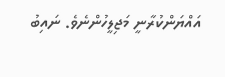އައްޔަންކުރާނީ މަޖިލީހުންނެވެ. ނައިބު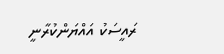ރައީސަކު އައްޔަންކުރާނީ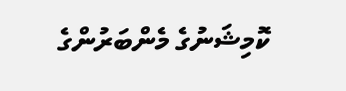ކޮމިޝަނުގެ މެންބަރުންގެ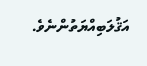އަޤުލަބިއްޔަތުންނެވެ.